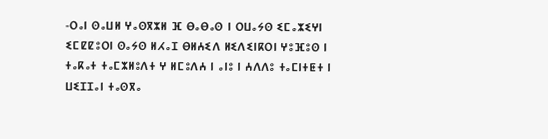-ⵔⴰⵏ ⵙⴰⵡⵍ ⵖⴰⵙⴳⵣⵍ ⴼ ⴱⴰⴱⴰⵙ ⵏ ⵔⵡⴰⵢⵙ ⵉⵎⴰⵣⵉⵖⵏ ⵉⵎⵇⵇⵓⵔⵏ ⵙⴰⵢⵙ ⵍⵃⴰⵊ ⴱⵍⵄⵉⴷ ⵍⵉⴷⵉⵏⴽⵔⵏ ⵖⵓⴼⵓⵙ ⵏ ⵜⴰⴽⴰⵜ ⵜⴰⵎⵣⵍⵓⴷⵜ ⵖ ⵍⵎⵓⴷⵄ ⵏ ⴰⵏⵓ ⵏ ⵄⴷⴷⵓ ⵜⴰⵎⵏⵜⵟⵜ ⵏ ⵡⵉⵊⵊⴰⵏ ⵜⴰⵙⴳⴰ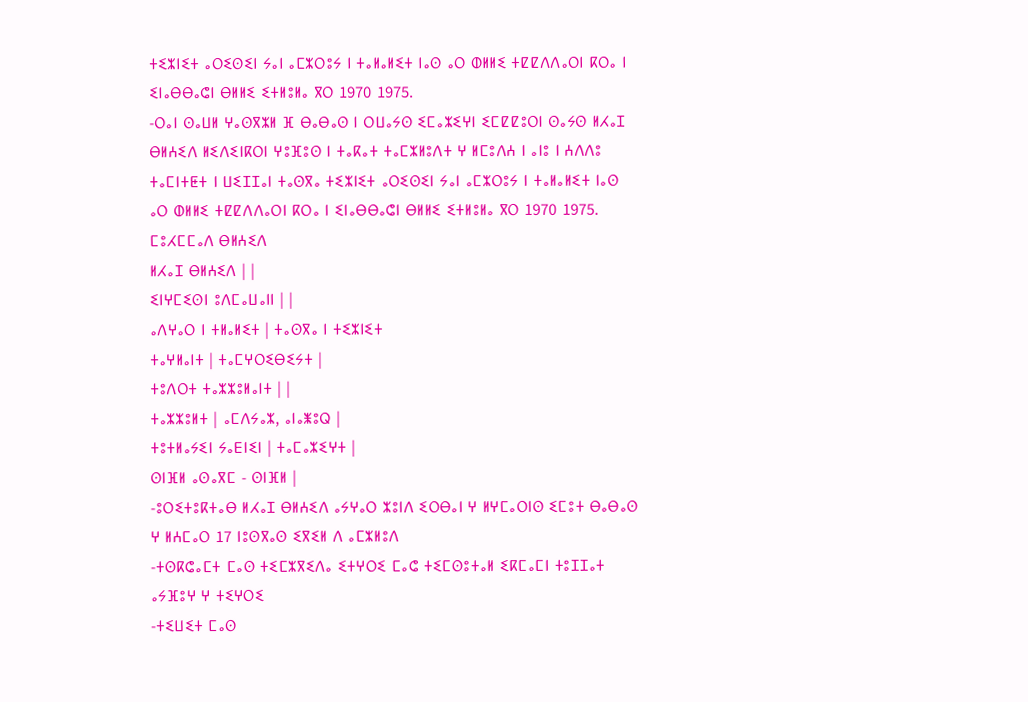ⵜⵉⵣⵏⵉⵜ ⴰⵔⵉⵙⵉⵏ ⵢⴰⵏ ⴰⵎⵣⵔⵓⵢ ⵏ ⵜⴰⵍⴰⵍⵉⵜ ⵏⴰⵙ ⴰⵔ ⵀⵍⵍⵉ ⵜⵇⵇⴷⴷⴰⵔⵏ ⴽⵔⴰ ⵏ ⵉⵏⴰⴱⴱⴰⵛⵏ ⴱⵍⵍⵉ ⵉⵜⵍⵓⵍⴰ ⴳⵔ 1970 1975.
-ⵔⴰⵏ ⵙⴰⵡⵍ ⵖⴰⵙⴳⵣⵍ ⴼ ⴱⴰⴱⴰⵙ ⵏ ⵔⵡⴰⵢⵙ ⵉⵎⴰⵣⵉⵖⵏ ⵉⵎⵇⵇⵓⵔⵏ ⵙⴰⵢⵙ ⵍⵃⴰⵊ ⴱⵍⵄⵉⴷ ⵍⵉⴷⵉⵏⴽⵔⵏ ⵖⵓⴼⵓⵙ ⵏ ⵜⴰⴽⴰⵜ ⵜⴰⵎⵣⵍⵓⴷⵜ ⵖ ⵍⵎⵓⴷⵄ ⵏ ⴰⵏⵓ ⵏ ⵄⴷⴷⵓ ⵜⴰⵎⵏⵜⵟⵜ ⵏ ⵡⵉⵊⵊⴰⵏ ⵜⴰⵙⴳⴰ ⵜⵉⵣⵏⵉⵜ ⴰⵔⵉⵙⵉⵏ ⵢⴰⵏ ⴰⵎⵣⵔⵓⵢ ⵏ ⵜⴰⵍⴰⵍⵉⵜ ⵏⴰⵙ ⴰⵔ ⵀⵍⵍⵉ ⵜⵇⵇⴷⴷⴰⵔⵏ ⴽⵔⴰ ⵏ ⵉⵏⴰⴱⴱⴰⵛⵏ ⴱⵍⵍⵉ ⵉⵜⵍⵓⵍⴰ ⴳⵔ 1970 1975.
ⵎⵓⵃⵎⵎⴰⴷ ⴱⵍⵄⵉⴷ
ⵍⵃⴰⵊ ⴱⵍⵄⵉⴷ | |
ⵉⵏⵖⵎⵉⵙⵏ ⵓⴷⵎⴰⵡⴰⵏⵏ | |
ⴰⴷⵖⴰⵔ ⵏ ⵜⵍⴰⵍⵉⵜ | ⵜⴰⵙⴳⴰ ⵏ ⵜⵉⵣⵏⵉⵜ
ⵜⴰⵖⵍⴰⵏⵜ | ⵜⴰⵎⵖⵔⵉⴱⵉⵢⵜ |
ⵜⵓⴷⵔⵜ ⵜⴰⵣⵣⵓⵍⴰⵏⵜ | |
ⵜⴰⵣⵣⵓⵍⵜ | ⴰⵎⴷⵢⴰⵣ, ⴰⵏⴰⵥⵓⵕ |
ⵜⵓⵜⵍⴰⵢⵉⵏ ⵢⴰⴹⵏⵉⵏ | ⵜⴰⵎⴰⵣⵉⵖⵜ |
ⵙⵏⴼⵍ ⴰⵙⴰⴳⵎ - ⵙⵏⴼⵍ |
-ⵓⵔⵉⵜⵓⴽⵜⴰⴱ ⵍⵃⴰⵊ ⴱⵍⵄⵉⴷ ⴰⵢⵖⴰⵔ ⵣⵓⵏⴷ ⵉⵔⴱⴰⵏ ⵖ ⵍⵖⵎⴰⵔⵏⵙ ⵉⵎⵓⵜ ⴱⴰⴱⴰⵙ ⵖ ⵍⵄⵎⴰⵔ 17 ⵏⵓⵙⴳⴰⵙ ⵉⴳⵉⵍ ⴷ ⴰⵎⵣⵍⵓⴷ
-ⵜⵙⴽⵛⴰⵎⵜ ⵎⴰⵙ ⵜⵉⵎⵣⴳⵉⴷⴰ ⵉⵜⵖⵔⵉ ⵎⴰⵛ ⵜⵉⵎⵙⵓⵜⴰⵍ ⵉⴽⵎⴰⵎⵏ ⵜⵓⵊⵊⴰⵜ ⴰⵢⴼⵓⵖ ⵖ ⵜⵉⵖⵔⵉ
-ⵜⵉⵡⵉⵜ ⵎⴰⵙ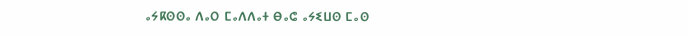ⴰⵢⴽⵙⵙⴰ ⴷⴰⵔ ⵎⴰⴷⴷⴰⵜ ⴱⴰⵛ ⴰⵢⵉⵡⵙ ⵎⴰⵙ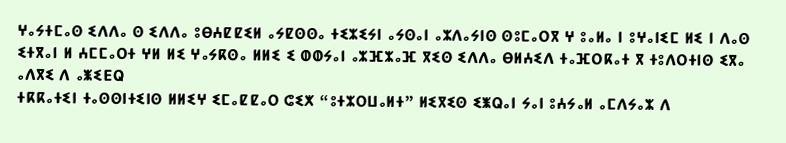ⵖⴰⵢⵜⵎⴰⵙ ⵉⴷⴷⴰ ⵙ ⵉⴷⴷⴰ ⵓⴱⵄⵇⵇⵉⵍ ⴰⵢⵇⵙⵙⴰ ⵜⵉⵣⵉⵢⵏ ⴰⵢⵙⴰⵏ ⴰⵣⴷⴰⵢⵏⵙ ⵙⵓⵎⴰⵔⴳ ⵖ ⵓⴰⵍⴰ ⵏ ⵓⵖⴰⵏⵉⵎ ⵍⵉ ⵏ ⴷⴰⵙ ⵉⵜⴳⴰⵏ ⵍ ⵄⵎⵎⴰⵔⵜ ⵖⵍ ⵍⵉ ⵖⴰⵢⴽⵙⴰ ⵍⵍⵉ ⵉ ⵀⵀⵢⴰⵏ ⴰⵣⴼⵣⴰⴼ ⴳⵉⵙ ⵉⴷⴷⴰ ⴱⵍⵄⵉⴷ ⵜⴰⴼⵔⴽⴰⵜ ⴳ ⵜⵓⴷⵔⵜⵏⵙ ⵉⴳⴰ ⴰⴷⴳⵉ ⴷ ⴰⵥⵉⴹⵕ
ⵜⴽⴽⴰⵜⵉⵏ ⵜⴰⵙⵙⵏⵜⵉⵏⵙ ⵍⵍⵉⵖ ⵉⵎⴰⵇⵇⴰⵔ ⵛⵉⵅ “ⵓⵜⵣⵔⵡⴰⵍⵜ” ⵍⵉⴳⵉⵙ ⵉⵥⵕⴰⵏ ⵢⴰⵏ ⵓⵄⵢⴰⵍ ⴰⵎⴷⵢⴰⵣ ⴷ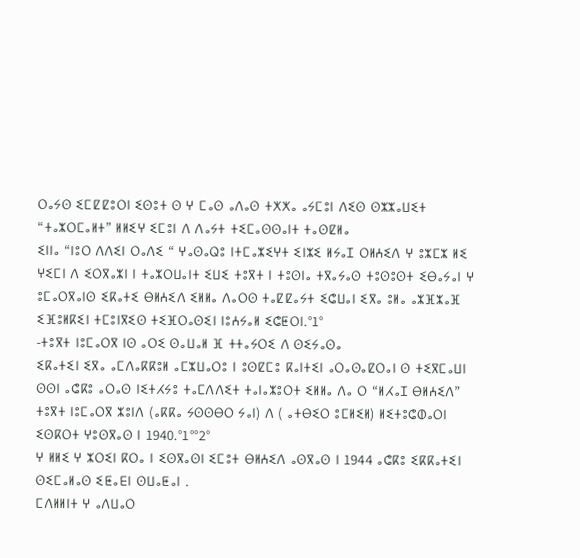ⵔⴰⵢⵙ ⵉⵎⵇⵇⵓⵔⵏ ⵉⵙⵓⵜ ⵙ ⵖ ⵎⴰⵙ ⴰⴷⴰⵙ ⵜⵅⵅⴰ ⴰⵢⵎⵓⵏ ⴷⵉⵙ ⵙⵣⵣⴰⵡⵉⵜ “ⵜⴰⵣⵔⵎⴰⵍⵜ” ⵍⵍⵉⵖ ⵉⵎⵓⵏ ⴷ ⴷⴰⵢⵜ ⵜⵉⵎⴰⵙⵙⴰⵏⵜ ⵜⴰⵙⵇⵍⴰ
ⵉⵏⵏⴰ “ⵏⵓⵔ ⴷⴷⵉⵏ ⵔⴰⴷⵉ “ ⵖⴰⵙⴰⵕⵓ ⵏⵜⵎⴰⵣⵉⵖⵜ ⵉⵏⵣⵉ ⵍⵢⴰⵊ ⵔⵍⵄⵉⴷ ⵖ ⵓⵣⵎⵣ ⵍⵉ ⵖⵉⵎⵏ ⴷ ⵉⵔⴳⴰⵣⵏ ⵏ ⵜⴰⵣⵔⵡⴰⵏⵜ ⵉⵡⵉ ⵜⵓⴳⵜ ⵏ ⵜⵓⵙⵏⴰ ⵜⴳⴰⵢⴰⵙ ⵜⵓⵙⵓⵙⵜ ⵉⴱⴰⵢⴰⵏ ⵖ ⵓⵎⴰⵔⴳⴰⵏⵙ ⵉⴽⴰⵜⵉ ⴱⵍⵄⵉⴷ ⵉⵍⵍⴰ ⴷⴰⵔⵙ ⵜⴰⵇⵇⴰⵢⵜ ⵉⵛⵡⴰⵏ ⵉⴳⴰ ⵓⵍⴰ ⴰⵣⴼⵣⴰⴼ ⵉⴼⵓⵍⴽⵉⵏ ⵜⵎⵓⵏⴳⵉⵙ ⵜⵉⴼⵔⴰⵙⵉⵏ ⵏⵓⵄⵢⴰⵍ ⵉⵛⵟⵔⵏ.°1°
-ⵜⵓⴳⵜ ⵏⵓⵎⴰⵔⴳ ⵏⵙ ⴰⵔⵉ ⵙⴰⵡⴰⵍ ⴼ ⵜⵜⴰⵢⵔⵉ ⴷ ⵙⵉⵢⴰⵙⴰ
ⵉⴽⴰⵜⵉⵏ ⵉⴳⴰ ⴰⵎⴷⴰⴽⴽⵓⵍ ⴰⵎⵣⵡⴰⵔⵓ ⵏ ⵓⵙⵇⵎⵓ ⴽⴰⵏⵜⵉⵏ ⴰⵔⴰⵙⴰⵇⵔⴰⵏ ⵙ ⵜⵉⴳⵎⴰⵡⵏ ⵙⵙⵏ ⴰⵛⴽⵓ ⴰⵔⴰⵙ ⵏⵉⵜⵃⵢⵓ ⵜⴰⵎⴷⴷⵉⵜ ⵜⴰⵏⴰⵣⵓⵔⵜ ⵉⵍⵍⴰ ⴷⴰ ⵔ “ⵍⵃⴰⵊ ⴱⵍⵄⵉⴷ” ⵜⵓⴳⵜ ⵏⵓⵎⴰⵔⴳ ⵣⵓⵏⴷ (ⴰⴽⴽⴰ ⵢⵙⵙⴱⵔ ⵢⴰⵏ) ⴷ ( ⴰⵜⴱⵉⵔ ⵓⵎⵍⵉⵍ) ⵍⵉⵜⵓⵛⵀⴰⵔⵏ ⵉⵙⴽⵔⵜ ⵖⵓⵙⴳⴰⵙ ⵏ 1940.°1°°2°
ⵖ ⵍⵍⵉ ⵖ ⵣⵔⵉⵏ ⴽⵔⴰ ⵏ ⵉⵙⴳⴰⵙⵏ ⵉⵎⵓⵜ ⴱⵍⵄⵉⴷ ⴰⵙⴳⴰⵙ ⵏ 1944 ⴰⵛⴽⵓ ⵉⴽⴽⴰⵜⵉⵏ ⵙⵉⵎⴰⵍⴰⵙ ⵉⵟⴰⴹⵏ ⵙⵡⴰⵟⴰⵏ .
ⵎⴷⵍⵍⵏⵜ ⵖ ⴰⴷⵡⴰⵔ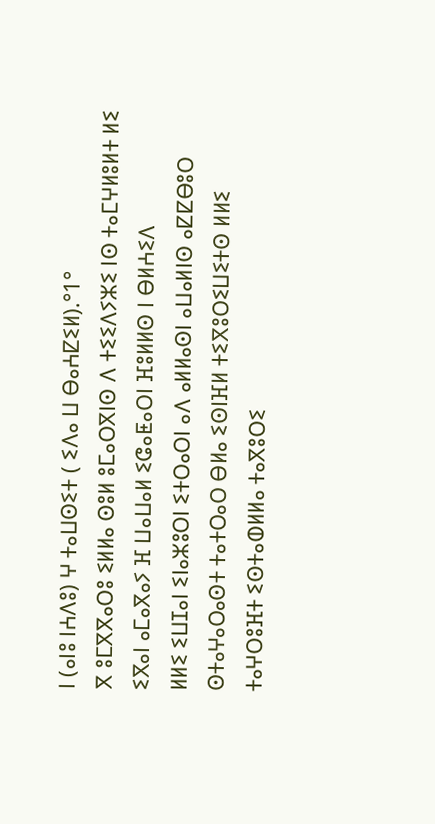ⵏ (ⴰⵏⵓ ⵏⵄⴷⵓ) ⵖ ⵜⴰⵡⵙⵉⵜ ( ⵉⴷⴰ ⵡ ⴱⴰⵄⵇⵉⵍ).°1°
ⴳ ⵓⵎⴳⴳⴰⵔⵓ ⵉⵍⵍⴰ ⵙⵓⵍ ⵓⵎⴰⵔⴳⵏⵙ ⴷ ⵜⵉⵉⴷⵢⵣⵉ ⵏⵙ ⵜⴰⵎⵖⵍⵓⵍⵜ ⵍⵉ ⵉⴳⴰⵏ ⴰⵎⴰⴳⴰⵢ ⴼ ⵡⴰⵡⴰⵍ ⵉⵛⴰⵟⴰⵔⵏ ⴼⵓⵍⵍⵙ ⵏ ⴱⵍⵄⵉⴷ
ⵍⵍⵉ ⵉⵡⵊⴰⵏ ⵉⵏⴰⵣⵓⵔⵏ ⵉⵜⵔⴰⵔⵏ ⴰⴷ ⴰⵍⵍⴰⵙⵏ ⴰⵡⴰⵍⵏⵙ ⴰⵇⵇⴱⵓⵔ ⵙⵜⴰⵖⴰⵔⴰⵙⵜ ⵜⴰⵜⵔⴰⵔ ⴱⵍⴰ ⵉⵙⵏⴼⵍ ⵜⵉⴳⵓⵔⵉⵡⵉⵜⵙ ⵍⵍⵉ ⵜⴰⵖⵔⵓⴼⵜ ⵉⵙⵜⴰⵀⵍⵍⴰ ⵜⴰⴳⵓⵔⵉ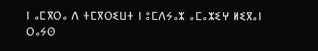ⵏ ⴰⵎⴳⵔⴰ ⴷ ⵜⵎⴳⵔⵉⵡⵜ ⵏ ⵓⵎⴷⵢⴰⵣ ⴰⵎⴰⵣⵉⵖ ⵍⵉⴳⴰⵏ ⵔⴰⵢⵙ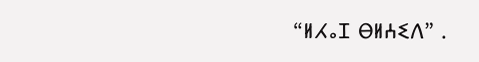“ⵍⵃⴰⵊ ⴱⵍⵄⵉⴷ” .